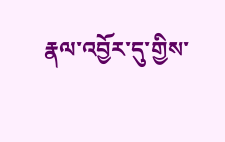རྣལ་འབྱོར་དུ་གྱིས་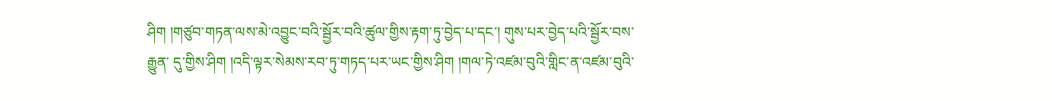ཤིག །གཙུབ་གཏན་ལས་མེ་འབྱུང་བའི་སྦྱོར་བའི་ཚུལ་གྱིས་རྟག་ཏུ་བྱེད་པ་དང་། གུས་པར་བྱེད་པའི་སྦྱོར་བས་རྒྱུན་ དུ་གྱིས་ཤིག །འདི་ལྟར་སེམས་རབ་ཏུ་གཏད་པར་ཡང་གྱིས་ཤིག །གལ་ཏེ་འཛམ་བུའི་གླིང་ན་འཛམ་བུའི་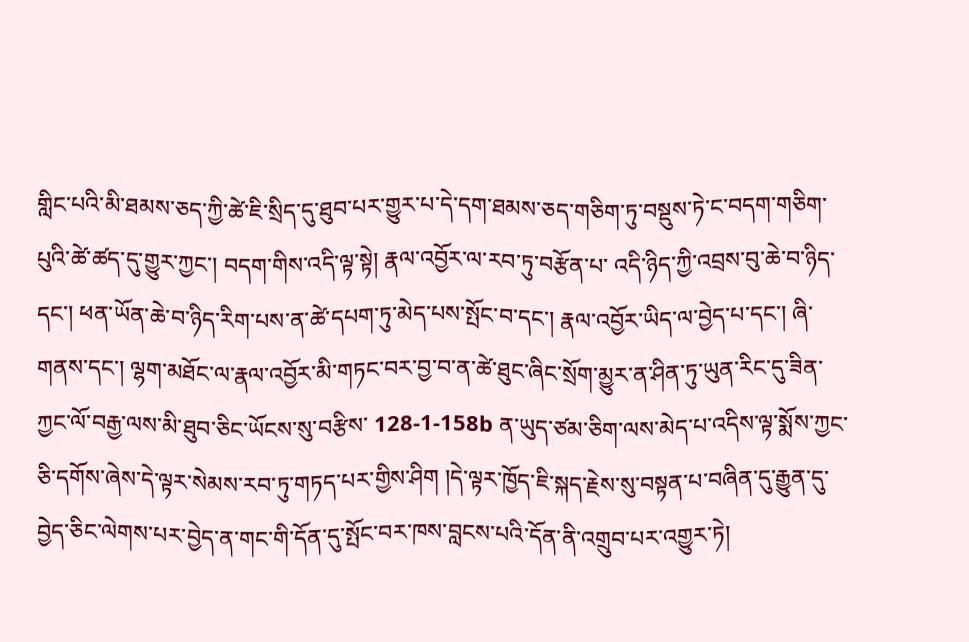གླིང་པའི་མི་ཐམས་ཅད་ཀྱི་ཚེ་ཇི་སྲིད་དུ་ཐུབ་པར་གྱུར་པ་དེ་དག་ཐམས་ཅད་གཅིག་ཏུ་བསྡུས་ཏེ་ང་བདག་གཅིག་པུའི་ཚེ་ཚད་དུ་གྱུར་ཀྱང་། བདག་གིས་འདི་ལྟ་སྟེ། རྣལ་འབྱོར་ལ་རབ་ཏུ་བརྩོན་པ་ འདི་ཉིད་ཀྱི་འབྲས་བུ་ཆེ་བ་ཉིད་དང་། ཕན་ཡོན་ཆེ་བ་ཉིད་རིག་པས་ན་ཚེ་དཔག་ཏུ་མེད་པས་སྤོང་བ་དང་། རྣལ་འབྱོར་ཡིད་ལ་བྱེད་པ་དང་། ཞི་གནས་དང་། ལྷག་མཐོང་ལ་རྣལ་འབྱོར་མི་གཏང་བར་བྱ་བ་ན་ཚེ་ཐུང་ཞིང་སྲོག་མྱུར་ན་ཤིན་ཏུ་ཡུན་རིང་དུ་ཟིན་ཀྱང་ལོ་བརྒྱ་ལས་མི་ཐུབ་ཅིང་ཡོངས་སུ་བརྩིས་ 128-1-158b ན་ཡུད་ཙམ་ཅིག་ལས་མེད་པ་འདིས་ལྟ་སྨོས་ཀྱང་ཅི་དགོས་ཞེས་དེ་ལྟར་སེམས་རབ་ཏུ་གཏད་པར་གྱིས་ཤིག །དེ་ལྟར་ཁྱོད་ཇི་སྐད་རྗེས་སུ་བསྟན་པ་བཞིན་དུ་རྒྱུན་དུ་བྱེད་ཅིང་ལེགས་པར་བྱེད་ན་གང་གི་དོན་དུ་སྤོང་བར་ཁས་བླངས་པའི་དོན་ནི་འགྲུབ་པར་འགྱུར་ཏེ།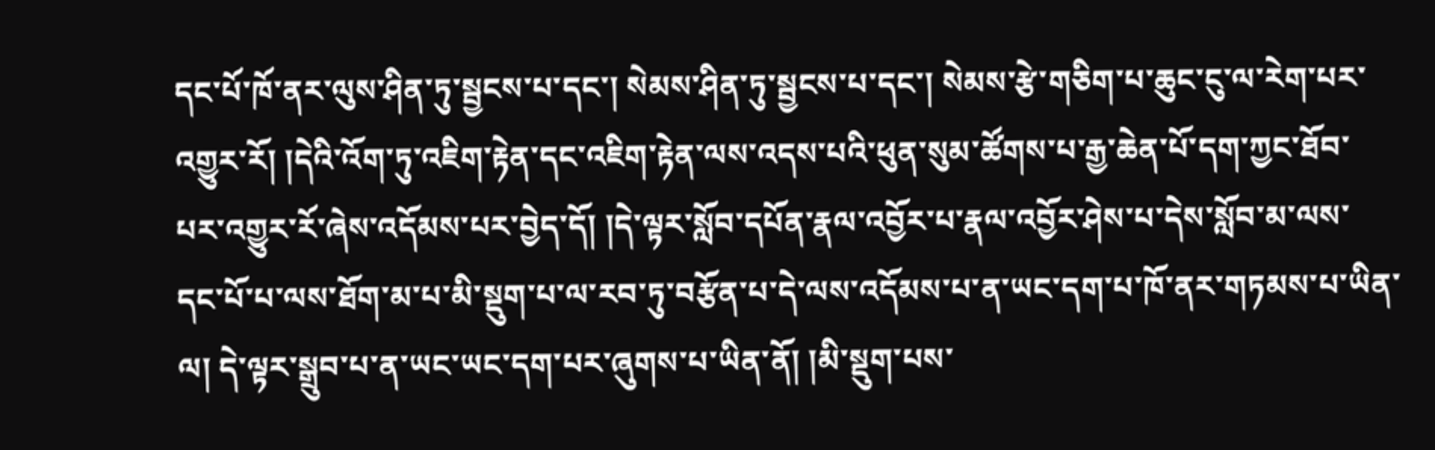དང་པོ་ཁོ་ནར་ལུས་ཤིན་ཏུ་སྦྱངས་པ་དང་། སེམས་ཤིན་ཏུ་སྦྱངས་པ་དང་། སེམས་རྩེ་གཅིག་པ་ཆུང་ངུ་ལ་རེག་པར་འགྱུར་རོ། །དེའི་འོག་ཏུ་འཇིག་རྟེན་དང་འཇིག་རྟེན་ལས་འདས་པའི་ཕུན་སུམ་ཚོགས་པ་རྒྱ་ཆེན་པོ་དག་ཀྱང་ཐོབ་པར་འགྱུར་རོ་ཞེས་འདོམས་པར་བྱེད་དོ། །དེ་ལྟར་སློབ་དཔོན་རྣལ་འབྱོར་པ་རྣལ་འབྱོར་ཤེས་པ་དེས་སློབ་མ་ལས་ དང་པོ་པ་ལས་ཐོག་མ་པ་མི་སྡུག་པ་ལ་རབ་ཏུ་བརྩོན་པ་དེ་ལས་འདོམས་པ་ན་ཡང་དག་པ་ཁོ་ནར་གཏམས་པ་ཡིན་ལ། དེ་ལྟར་སྒྲུབ་པ་ན་ཡང་ཡང་དག་པར་ཞུགས་པ་ཡིན་ནོ། །མི་སྡུག་པས་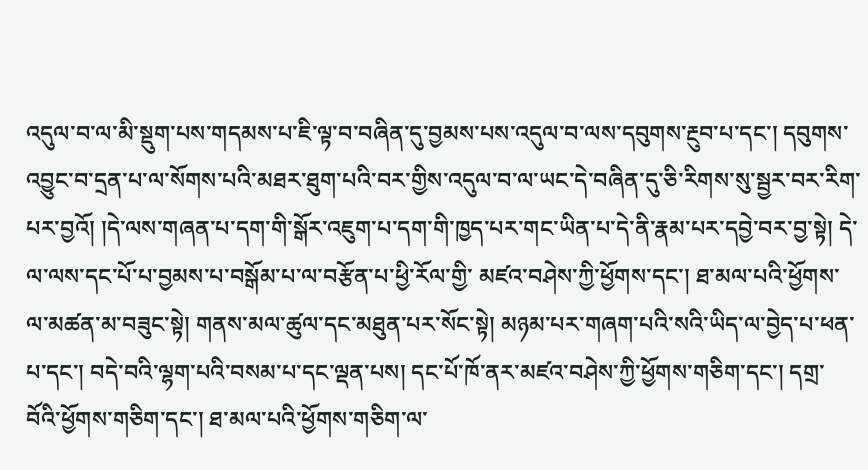འདུལ་བ་ལ་མི་སྡུག་པས་གདམས་པ་ཇི་ལྟ་བ་བཞིན་དུ་བྱམས་པས་འདུལ་བ་ལས་དབུགས་རྔུབ་པ་དང་། དབུགས་འབྱུང་བ་དྲན་པ་ལ་སོགས་པའི་མཐར་ཐུག་པའི་བར་གྱིས་འདུལ་བ་ལ་ཡང་དེ་བཞིན་དུ་ཅི་རིགས་སུ་སྦྱར་བར་རིག་པར་བྱའོ། །དེ་ལས་གཞན་པ་དག་གི་སྒོར་འཇུག་པ་དག་གི་ཁྱད་པར་གང་ཡིན་པ་དེ་ནི་རྣམ་པར་དབྱེ་བར་བྱ་སྟེ། དེ་ལ་ལས་དང་པོ་པ་བྱམས་པ་བསྒོམ་པ་ལ་བརྩོན་པ་ཕྱི་རོལ་གྱི་ མཛའ་བཤེས་ཀྱི་ཕྱོགས་དང་། ཐ་མལ་པའི་ཕྱོགས་ལ་མཚན་མ་བཟུང་སྟེ། གནས་མལ་ཚུལ་དང་མཐུན་པར་སོང་སྟེ། མཉམ་པར་གཞག་པའི་སའི་ཡིད་ལ་བྱེད་པ་ཕན་པ་དང་། བདེ་བའི་ལྷག་པའི་བསམ་པ་དང་ལྡན་པས། དང་པོ་ཁོ་ནར་མཛའ་བཤེས་ཀྱི་ཕྱོགས་གཅིག་དང་། དགྲ་ བོའི་ཕྱོགས་གཅིག་དང་། ཐ་མལ་པའི་ཕྱོགས་གཅིག་ལ་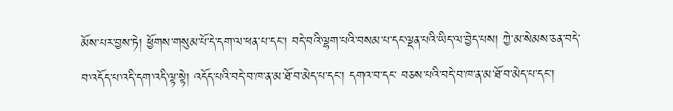མོས་པར་བྱས་ཏེ། ཕྱོགས་གསུམ་པོ་དེ་དག་ལ་ཕན་པ་དང་། བདེ་བའི་ལྷག་པའི་བསམ་པ་དང་ལྡན་པའི་ཡིད་ལ་བྱེད་པས། ཀྱེ་མ་སེམས་ཅན་བདེ་བ་འདོད་པ་འདི་དག་འདི་ལྟ་སྟེ། འདོད་པའི་བདེ་བ་ཁ་ན་མ་ཐོ་བ་མེད་པ་དང་། དགའ་བ་དང་ བཅས་པའི་བདེ་བ་ཁ་ན་མ་ཐོ་བ་མེད་པ་དང་།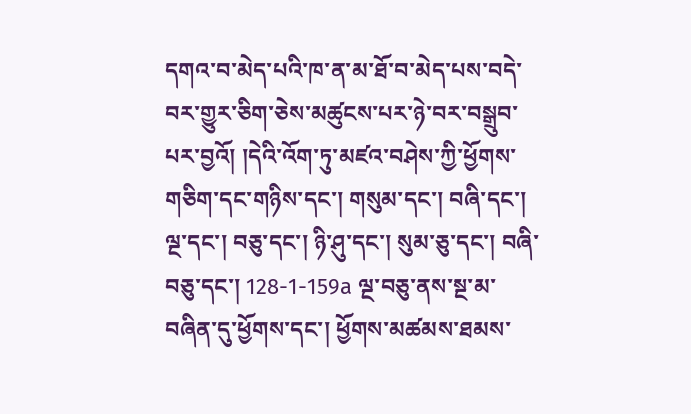དགའ་བ་མེད་པའི་ཁ་ན་མ་ཐོ་བ་མེད་པས་བདེ་བར་གྱུར་ཅིག་ཅེས་མཚུངས་པར་ཉེ་བར་བསྒྲུབ་པར་བྱའོ། །དེའི་འོག་ཏུ་མཛའ་བཤེས་ཀྱི་ཕྱོགས་གཅིག་དང་གཉིས་དང་། གསུམ་དང་། བཞི་དང་། ལྔ་དང་། བཅུ་དང་། ཉི་ཤུ་དང་། སུམ་ཅུ་དང་། བཞི་བཅུ་དང་། 128-1-159a ལྔ་བཅུ་ནས་སྔ་མ་བཞིན་དུ་ཕྱོགས་དང་། ཕྱོགས་མཚམས་ཐམས་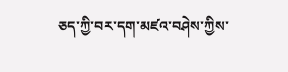ཅད་ཀྱི་བར་དག་མཛའ་བཤེས་ཀྱིས་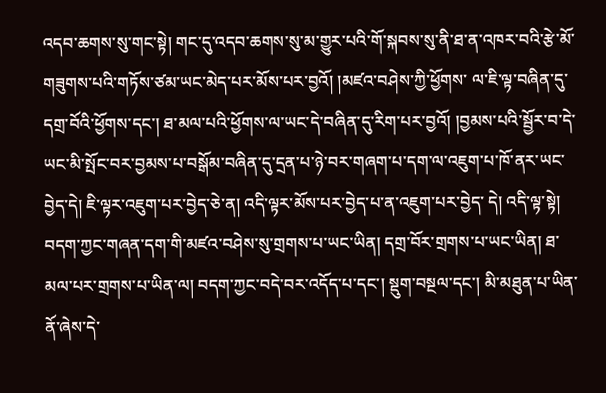འདབ་ཆགས་སུ་གང་སྟེ། གང་དུ་འདབ་ཆགས་སུ་མ་གྱུར་པའི་གོ་སྐབས་སུ་ནི་ཐ་ན་འཁར་བའི་རྩེ་མོ་གཟུགས་པའི་གཏོས་ཙམ་ཡང་མེད་པར་མོས་པར་བྱའོ། །མཛའ་བཤེས་ཀྱི་ཕྱོགས་ ལ་ཇི་ལྟ་བཞིན་དུ་དགྲ་བོའི་ཕྱོགས་དང་། ཐ་མལ་པའི་ཕྱོགས་ལ་ཡང་དེ་བཞིན་དུ་རིག་པར་བྱའོ། །བྱམས་པའི་སྦྱོར་བ་དེ་ཡང་མི་སྤོང་བར་བྱམས་པ་བསྒོམ་བཞིན་དུ་དྲན་པ་ཉེ་བར་གཞག་པ་དག་ལ་འཇུག་པ་ཁོ་ནར་ཡང་བྱེད་དེ། ཇི་ལྟར་འཇུག་པར་བྱེད་ཅེ་ན། འདི་ལྟར་མོས་པར་བྱེད་པ་ན་འཇུག་པར་བྱེད་ དེ། འདི་ལྟ་སྟེ། བདག་ཀྱང་གཞན་དག་གི་མཛའ་བཤེས་སུ་གྲགས་པ་ཡང་ཡིན། དགྲ་བོར་གྲགས་པ་ཡང་ཡིན། ཐ་མལ་པར་གྲགས་པ་ཡིན་ལ། བདག་ཀྱང་བདེ་བར་འདོད་པ་དང་། སྡུག་བསྔལ་དང་། མི་མཐུན་པ་ཡིན་ནོ་ཞེས་དེ་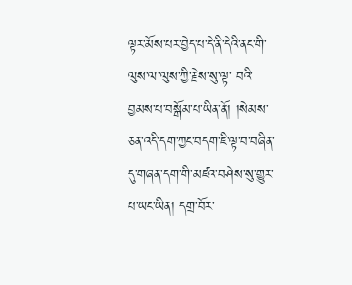ལྟར་མོས་པར་བྱེད་པ་དེ་ནི་དེའི་ནང་གི་ལུས་ལ་ལུས་ཀྱི་རྗེས་སུ་ལྟ་ བའི་བྱམས་པ་བསྒོམ་པ་ཡིན་ནོ། །སེམས་ཅན་འདི་དག་ཀྱང་བདག་ཇི་ལྟ་བ་བཞིན་དུ་གཞན་དག་གི་མཛའ་བཤེས་སུ་གྱུར་པ་ཡང་ཡིན། དགྲ་བོར་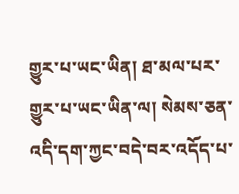གྱུར་པ་ཡང་ཡིན། ཐ་མལ་པར་གྱུར་པ་ཡང་ཡིན་ལ། སེམས་ཅན་འདི་དག་ཀྱང་བདེ་བར་འདོད་པ་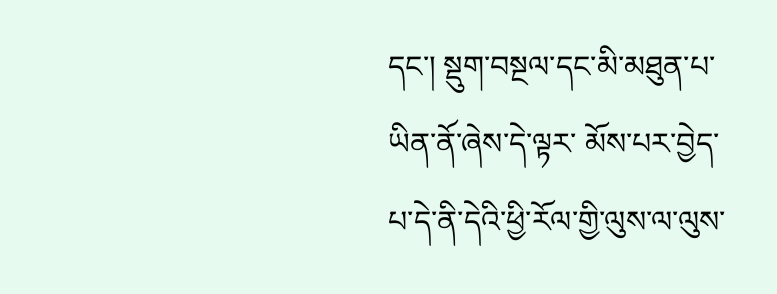དང་། སྡུག་བསྔལ་དང་མི་མཐུན་པ་ཡིན་ནོ་ཞེས་དེ་ལྟར་ མོས་པར་བྱེད་པ་དེ་ནི་དེའི་ཕྱི་རོལ་གྱི་ལུས་ལ་ལུས་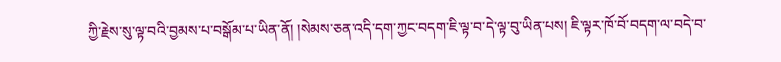ཀྱི་རྗེས་སུ་ལྟ་བའི་བྱམས་པ་བསྒོམ་པ་ཡིན་ནོ། །སེམས་ཅན་འདི་དག་ཀྱང་བདག་ཇི་ལྟ་བ་དེ་ལྟ་བུ་ཡིན་པས། ཇི་ལྟར་ཁོ་བོ་བདག་ལ་བདེ་བ་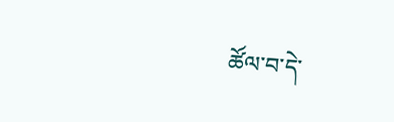ཚོལ་བ་དེ་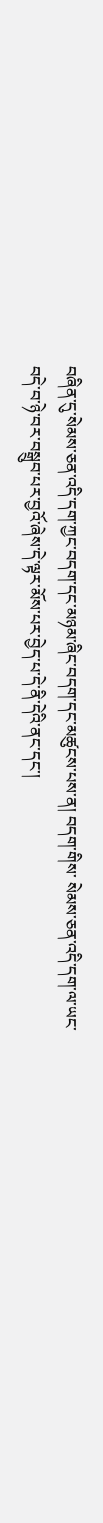བཞིན་དུ་སེམས་ཅན་འདི་དག་ཀྱང་བདག་དང་མཉམ་ཞིང་བདག་དང་མཚུངས་པས་ན། བདག་གིས་ སེམས་ཅན་འདི་དག་ལ་ཡང་བདེ་བ་ཉེ་བར་བསྒྲུབ་པར་བྱའོ་ཞེས་དེ་ལྟར་མོས་པར་བྱེད་པ་དེ་ནི་དེའི་ནང་དང་།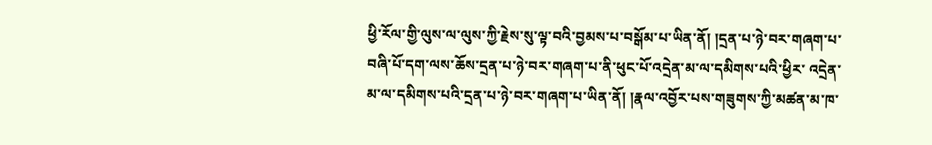ཕྱི་རོལ་གྱི་ལུས་ལ་ལུས་ཀྱི་རྗེས་སུ་ལྟ་བའི་བྱམས་པ་བསྒོམ་པ་ཡིན་ནོ། །དྲན་པ་ཉེ་བར་གཞག་པ་བཞི་པོ་དག་ལས་ཆོས་དྲན་པ་ཉེ་བར་གཞག་པ་ནི་ཕུང་པོ་འདྲེན་མ་ལ་དམིགས་པའི་ཕྱིར་ འདྲེན་མ་ལ་དམིགས་པའི་དྲན་པ་ཉེ་བར་གཞག་པ་ཡིན་ནོ། །རྣལ་འབྱོར་པས་གཟུགས་ཀྱི་མཚན་མ་ཁ་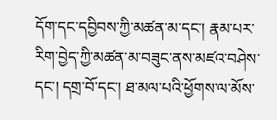དོག་དང་དབྱིབས་ཀྱི་མཚན་མ་དང་། རྣམ་པར་རིག་བྱེད་ཀྱི་མཚན་མ་བཟུང་ནས་མཛའ་བཤེས་དང་། དགྲ་བོ་དང་། ཐ་མལ་པའི་ཕྱོགས་ལ་མོས་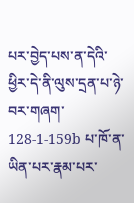པར་བྱེད་པས་ན་དེའི་ཕྱིར་དེ་ནི་ལུས་དྲན་པ་ཉེ་བར་གཞག་ 128-1-159b པ་ཁོ་ན་ཡིན་པར་རྣམ་པར་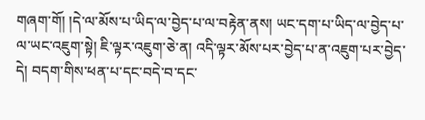གཞག་གོ། །དེ་ལ་མོས་པ་ཡིད་ལ་བྱེད་པ་ལ་བརྟེན་ནས། ཡང་དག་པ་ཡིད་ལ་བྱེད་པ་ལ་ཡང་འཇུག་སྟེ། ཇི་ལྟར་འཇུག་ཅེ་ན། འདི་ལྟར་མོས་པར་བྱེད་པ་ན་འཇུག་པར་བྱེད་དེ། བདག་གིས་ཕན་པ་དང་བདེ་བ་དང་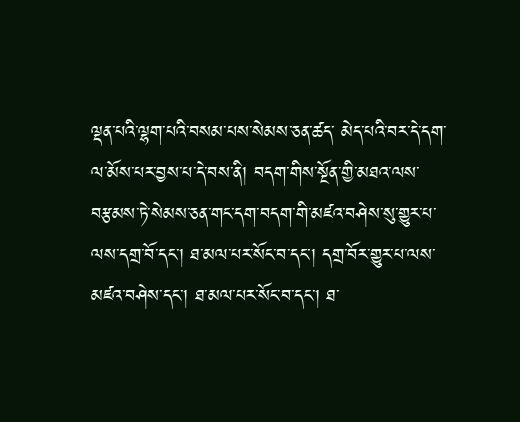ལྡན་པའི་ལྷག་པའི་བསམ་པས་སེམས་ཅན་ཚད་ མེད་པའི་བར་དེ་དག་ལ་མོས་པར་བྱས་པ་དེ་བས་ནི། བདག་གིས་སྔོན་གྱི་མཐའ་ལས་བརྩམས་ཏེ་སེམས་ཅན་གང་དག་བདག་གི་མཛའ་བཤེས་སུ་གྱུར་པ་ལས་དགྲ་བོ་དང་། ཐ་མལ་པར་སོང་བ་དང་། དགྲ་བོར་གྱུར་པ་ལས་མཛའ་བཤེས་དང་། ཐ་མལ་པར་སོང་བ་དང་། ཐ་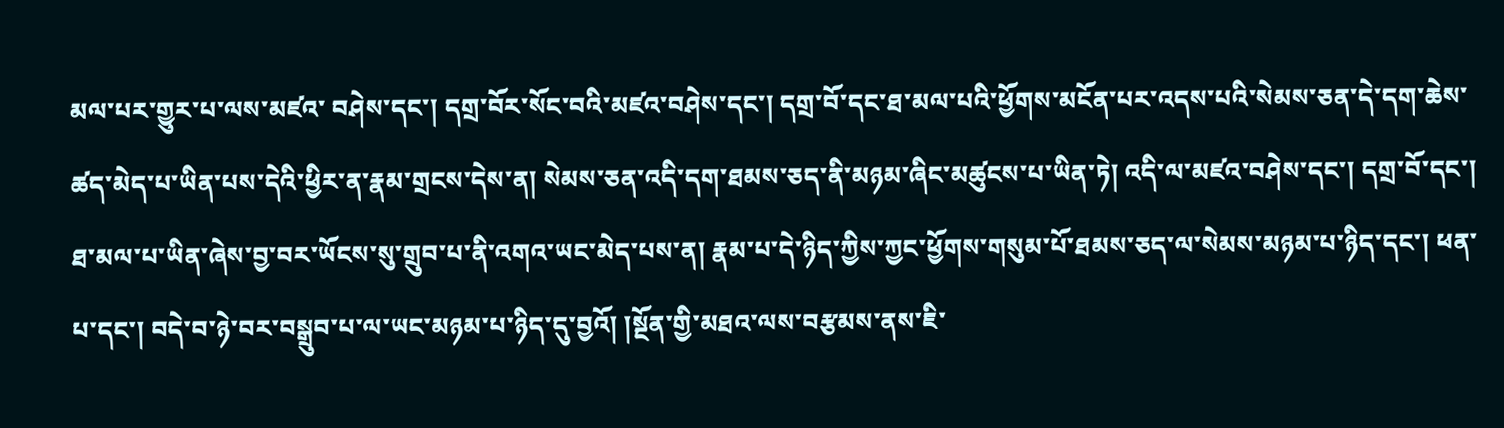མལ་པར་གྱུར་པ་ལས་མཛའ་ བཤེས་དང་། དགྲ་བོར་སོང་བའི་མཛའ་བཤེས་དང་། དགྲ་བོ་དང་ཐ་མལ་པའི་ཕྱོགས་མངོན་པར་འདས་པའི་སེམས་ཅན་དེ་དག་ཆེས་ཚད་མེད་པ་ཡིན་པས་དེའི་ཕྱིར་ན་རྣམ་གྲངས་དེས་ན། སེམས་ཅན་འདི་དག་ཐམས་ཅད་ནི་མཉམ་ཞིང་མཚུངས་པ་ཡིན་ཏེ། འདི་ལ་མཛའ་བཤེས་དང་། དགྲ་བོ་དང་། ཐ་མལ་པ་ཡིན་ཞེས་བྱ་བར་ཡོངས་སུ་གྲུབ་པ་ནི་འགའ་ཡང་མེད་པས་ན། རྣམ་པ་དེ་ཉིད་ཀྱིས་ཀྱང་ཕྱོགས་གསུམ་པོ་ཐམས་ཅད་ལ་སེམས་མཉམ་པ་ཉིད་དང་། ཕན་པ་དང་། བདེ་བ་ཉེ་བར་བསྒྲུབ་པ་ལ་ཡང་མཉམ་པ་ཉིད་དུ་བྱའོ། །སྔོན་གྱི་མཐའ་ལས་བརྩམས་ནས་ཇི་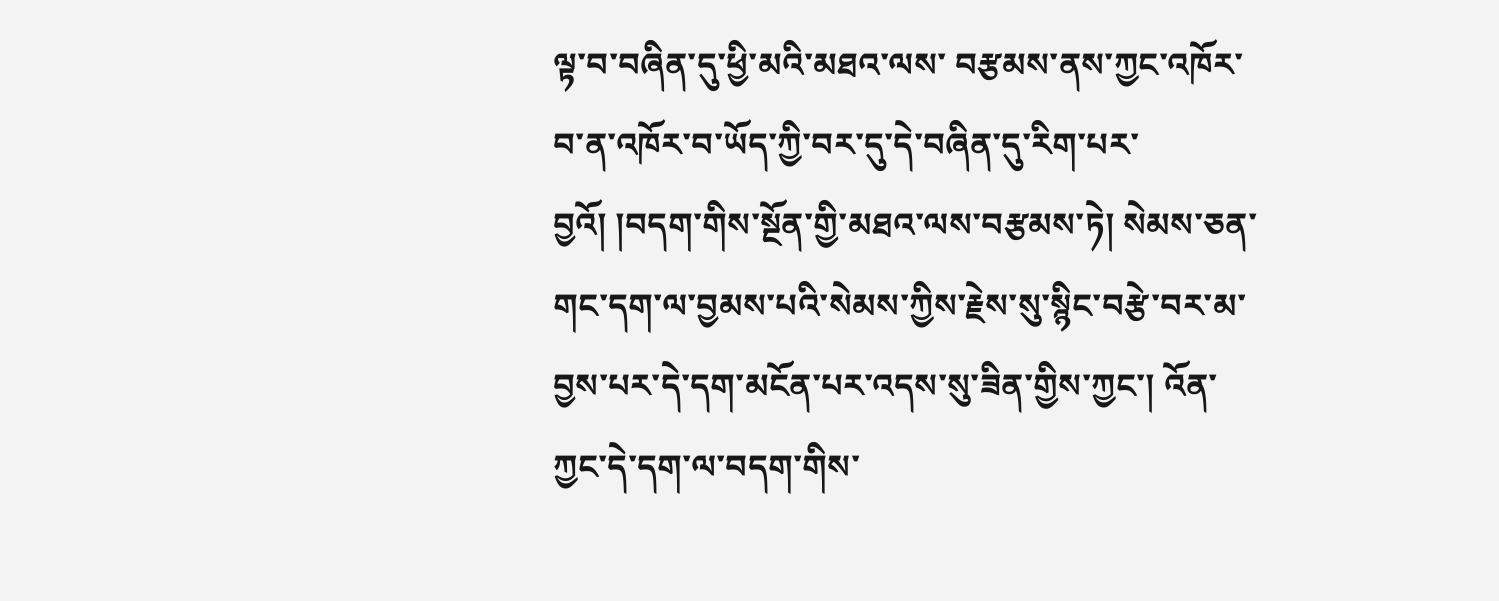ལྟ་བ་བཞིན་དུ་ཕྱི་མའི་མཐའ་ལས་ བརྩམས་ནས་ཀྱང་འཁོར་བ་ན་འཁོར་བ་ཡོད་ཀྱི་བར་དུ་དེ་བཞིན་དུ་རིག་པར་བྱའོ། །བདག་གིས་སྔོན་གྱི་མཐའ་ལས་བརྩམས་ཏེ། སེམས་ཅན་གང་དག་ལ་བྱམས་པའི་སེམས་ཀྱིས་རྗེས་སུ་སྙིང་བརྩེ་བར་མ་བྱས་པར་དེ་དག་མངོན་པར་འདས་སུ་ཟིན་གྱིས་ཀྱང་། འོན་ཀྱང་དེ་དག་ལ་བདག་གིས་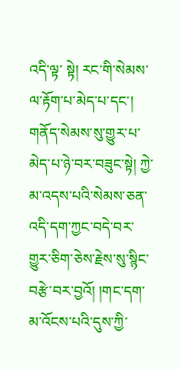འདི་ལྟ་ སྟེ། རང་གི་སེམས་ལ་རྟོག་པ་མེད་པ་དང་། གནོད་སེམས་སུ་གྱུར་པ་མེད་པ་ཉེ་བར་བཟུང་སྟེ། ཀྱེ་མ་འདས་པའི་སེམས་ཅན་འདི་དག་ཀྱང་བདེ་བར་གྱུར་ཅིག་ཅེས་རྗེས་སུ་སྙིང་བརྩེ་བར་བྱའོ། །གང་དག་མ་འོངས་པའི་དུས་ཀྱི་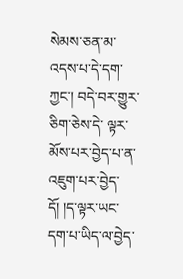སེམས་ཅན་མ་འདས་པ་དེ་དག་ཀྱང་། བདེ་བར་གྱུར་ཅིག་ཅེས་དེ་ ལྟར་མོས་པར་བྱེད་པ་ན་འཇུག་པར་བྱེད་དོ། །ད་ལྟར་ཡང་དག་པ་ཡིད་ལ་བྱེད་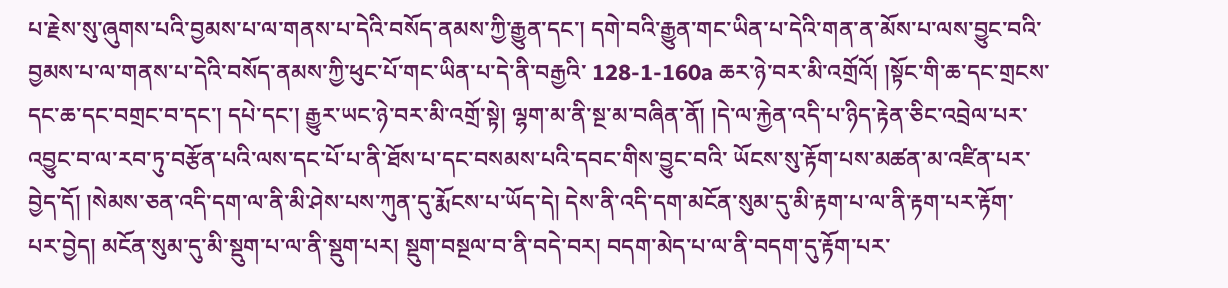པ་རྗེས་སུ་ཞུགས་པའི་བྱམས་པ་ལ་གནས་པ་དེའི་བསོད་ནམས་ཀྱི་རྒྱུན་དང་། དགེ་བའི་རྒྱུན་གང་ཡིན་པ་དེའི་གན་ན་མོས་པ་ལས་བྱུང་བའི་བྱམས་པ་ལ་གནས་པ་དེའི་བསོད་ནམས་ཀྱི་ཕུང་པོ་གང་ཡིན་པ་དེ་ནི་བརྒྱའི་ 128-1-160a ཆར་ཉེ་བར་མི་འགྲོའོ། །སྟོང་གི་ཆ་དང་གྲངས་དང་ཆ་དང་བགྲང་བ་དང་། དཔེ་དང་། རྒྱུར་ཡང་ཉེ་བར་མི་འགྲོ་སྟེ། ལྷག་མ་ནི་སྔ་མ་བཞིན་ནོ། །དེ་ལ་རྐྱེན་འདི་པ་ཉིད་རྟེན་ཅིང་འབྲེལ་པར་འབྱུང་བ་ལ་རབ་ཏུ་བརྩོན་པའི་ལས་དང་པོ་པ་ནི་ཐོས་པ་དང་བསམས་པའི་དབང་གིས་བྱུང་བའི་ ཡོངས་སུ་རྟོག་པས་མཚན་མ་འཛིན་པར་བྱེད་དོ། །སེམས་ཅན་འདི་དག་ལ་ནི་མི་ཤེས་པས་ཀུན་དུ་རྨོངས་པ་ཡོད་དེ། དེས་ནི་འདི་དག་མངོན་སུམ་དུ་མི་རྟག་པ་ལ་ནི་རྟག་པར་རྟོག་པར་བྱེད། མངོན་སུམ་དུ་མི་སྡུག་པ་ལ་ནི་སྡུག་པར། སྡུག་བསྔལ་བ་ནི་བདེ་བར། བདག་མེད་པ་ལ་ནི་བདག་དུ་རྟོག་པར་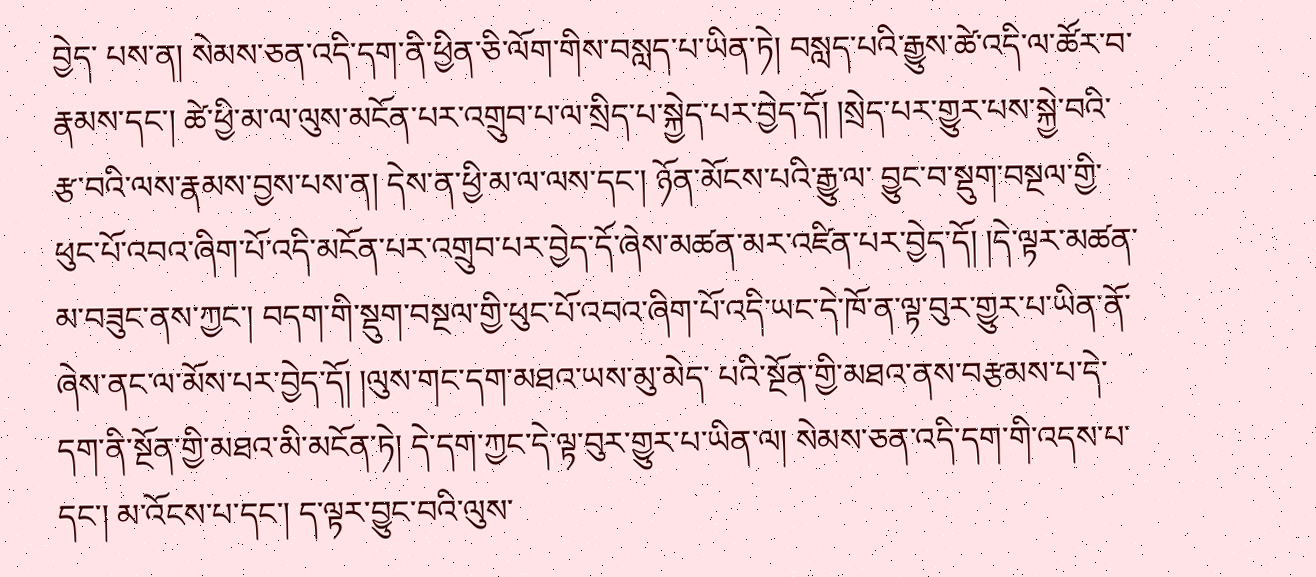བྱེད་ པས་ན། སེམས་ཅན་འདི་དག་ནི་ཕྱིན་ཅི་ལོག་གིས་བསླད་པ་ཡིན་ཏེ། བསླད་པའི་རྒྱུས་ཚེ་འདི་ལ་ཚོར་བ་རྣམས་དང་། ཚེ་ཕྱི་མ་ལ་ལུས་མངོན་པར་འགྲུབ་པ་ལ་སྲིད་པ་སྐྱེད་པར་བྱེད་དོ། །སྲེད་པར་གྱུར་པས་སྐྱེ་བའི་རྩ་བའི་ལས་རྣམས་བྱས་པས་ན། དེས་ན་ཕྱི་མ་ལ་ལས་དང་། ཉོན་མོངས་པའི་རྒྱུ་ལ་ བྱུང་བ་སྡུག་བསྔལ་གྱི་ཕུང་པོ་འབའ་ཞིག་པོ་འདི་མངོན་པར་འགྲུབ་པར་བྱེད་དོ་ཞེས་མཚན་མར་འཛིན་པར་བྱེད་དོ། །དེ་ལྟར་མཚན་མ་བཟུང་ནས་ཀྱང་། བདག་གི་སྡུག་བསྔལ་གྱི་ཕུང་པོ་འབའ་ཞིག་པོ་འདི་ཡང་དེ་ཁོ་ན་ལྟ་བུར་གྱུར་པ་ཡིན་ནོ་ཞེས་ནང་ལ་མོས་པར་བྱེད་དོ། །ལུས་གང་དག་མཐའ་ཡས་མུ་མེད་ པའི་སྔོན་གྱི་མཐའ་ནས་བརྩམས་པ་དེ་དག་ནི་སྔོན་གྱི་མཐའ་མི་མངོན་ཏེ། དེ་དག་ཀྱང་དེ་ལྟ་བུར་གྱུར་པ་ཡིན་ལ། སེམས་ཅན་འདི་དག་གི་འདས་པ་དང་། མ་འོངས་པ་དང་། ད་ལྟར་བྱུང་བའི་ལུས་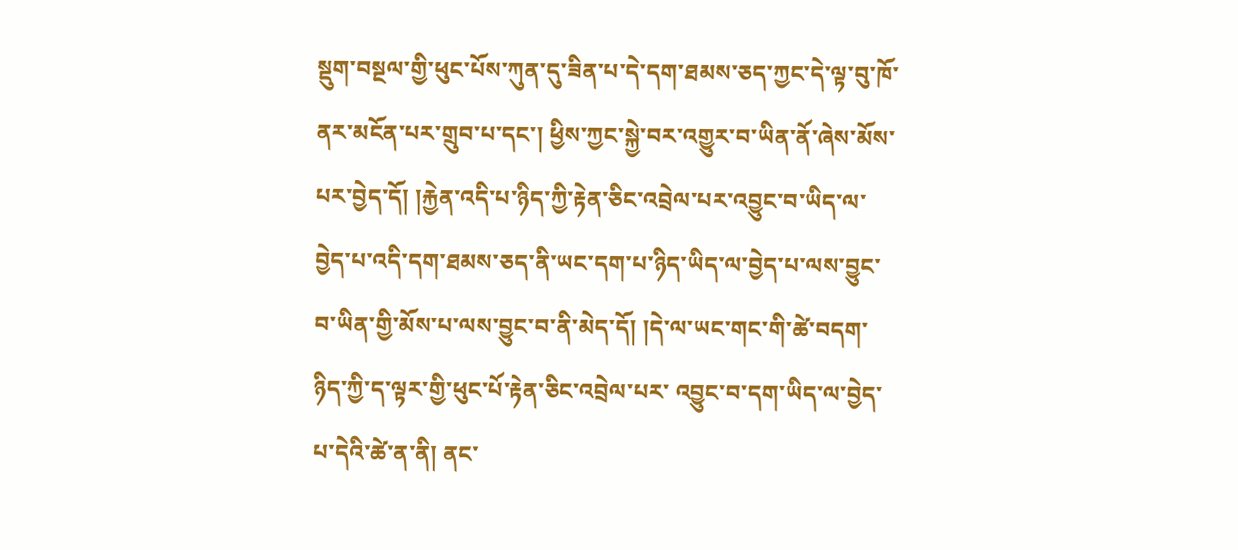སྡུག་བསྔལ་གྱི་ཕུང་པོས་ཀུན་དུ་ཟིན་པ་དེ་དག་ཐམས་ཅད་ཀྱང་དེ་ལྟ་བུ་ཁོ་ནར་མངོན་པར་གྲུབ་པ་དང་། ཕྱིས་ཀྱང་སྐྱེ་བར་འགྱུར་བ་ཡིན་ནོ་ཞེས་མོས་པར་བྱེད་དོ། །རྐྱེན་འདི་པ་ཉིད་ཀྱི་རྟེན་ཅིང་འབྲེལ་པར་འབྱུང་བ་ཡིད་ལ་བྱེད་པ་འདི་དག་ཐམས་ཅད་ནི་ཡང་དག་པ་ཉིད་ཡིད་ལ་བྱེད་པ་ལས་བྱུང་བ་ཡིན་གྱི་མོས་པ་ལས་བྱུང་བ་ནི་མེད་དོ། །དེ་ལ་ཡང་གང་གི་ཚེ་བདག་ཉིད་ཀྱི་ད་ལྟར་གྱི་ཕུང་པོ་རྟེན་ཅིང་འབྲེལ་པར་ འབྱུང་བ་དག་ཡིད་ལ་བྱེད་པ་དེའི་ཚེ་ན་ནི། ནང་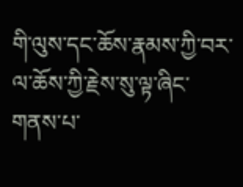གི་ལུས་དང་ཆོས་རྣམས་ཀྱི་བར་ལ་ཆོས་ཀྱི་རྗེས་སུ་ལྟ་ཞིང་གནས་པ་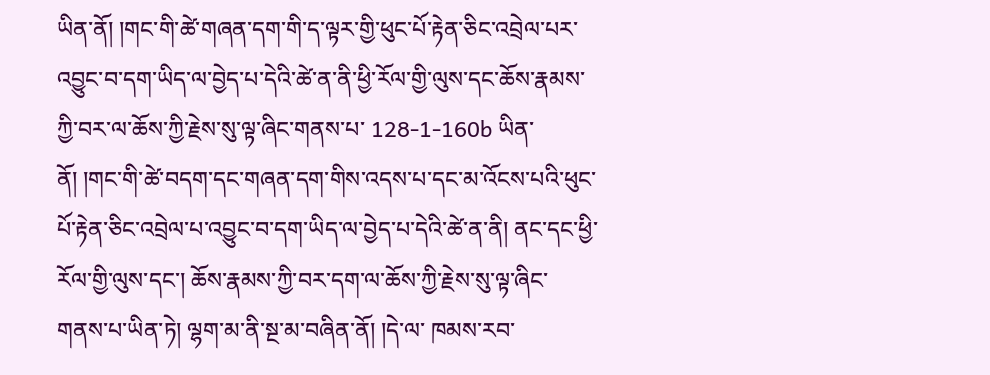ཡིན་ནོ། །གང་གི་ཚེ་གཞན་དག་གི་ད་ལྟར་གྱི་ཕུང་པོ་རྟེན་ཅིང་འབྲེལ་པར་འབྱུང་བ་དག་ཡིད་ལ་བྱེད་པ་དེའི་ཚེ་ན་ནི་ཕྱི་རོལ་གྱི་ལུས་དང་ཆོས་རྣམས་ཀྱི་བར་ལ་ཆོས་ཀྱི་རྗེས་སུ་ལྟ་ཞིང་གནས་པ་ 128-1-160b ཡིན་ནོ། །གང་གི་ཚེ་བདག་དང་གཞན་དག་གིས་འདས་པ་དང་མ་འོངས་པའི་ཕུང་པོ་རྟེན་ཅིང་འབྲེལ་པ་འབྱུང་བ་དག་ཡིད་ལ་བྱེད་པ་དེའི་ཚེ་ན་ནི། ནང་དང་ཕྱི་རོལ་གྱི་ལུས་དང་། ཆོས་རྣམས་ཀྱི་བར་དག་ལ་ཆོས་ཀྱི་རྗེས་སུ་ལྟ་ཞིང་གནས་པ་ཡིན་ཏེ། ལྷག་མ་ནི་སྔ་མ་བཞིན་ནོ། །དེ་ལ་ ཁམས་རབ་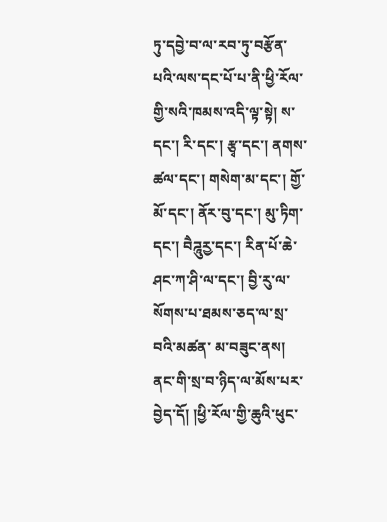ཏུ་དབྱེ་བ་ལ་རབ་ཏུ་བརྩོན་པའི་ལས་དང་པོ་པ་ནི་ཕྱི་རོལ་གྱི་སའི་ཁམས་འདི་ལྟ་སྟེ། ས་དང་། རི་དང་། རྩྭ་དང་། ནགས་ཚལ་དང་། གསེག་མ་དང་། གྱོ་མོ་དང་། ནོར་བུ་དང་། མུ་ཏིག་དང་། བཻཌཱུརྱ་དང་། རིན་པོ་ཆེ་ཤང་ཀ་ཤི་ལ་དང་། བྱི་རུ་ལ་སོགས་པ་ཐམས་ཅད་ལ་སྲ་བའི་མཚན་ མ་བཟུང་ནས། ནང་གི་སྲ་བ་ཉིད་ལ་མོས་པར་བྱེད་དོ། །ཕྱི་རོལ་གྱི་ཆུའི་ཕུང་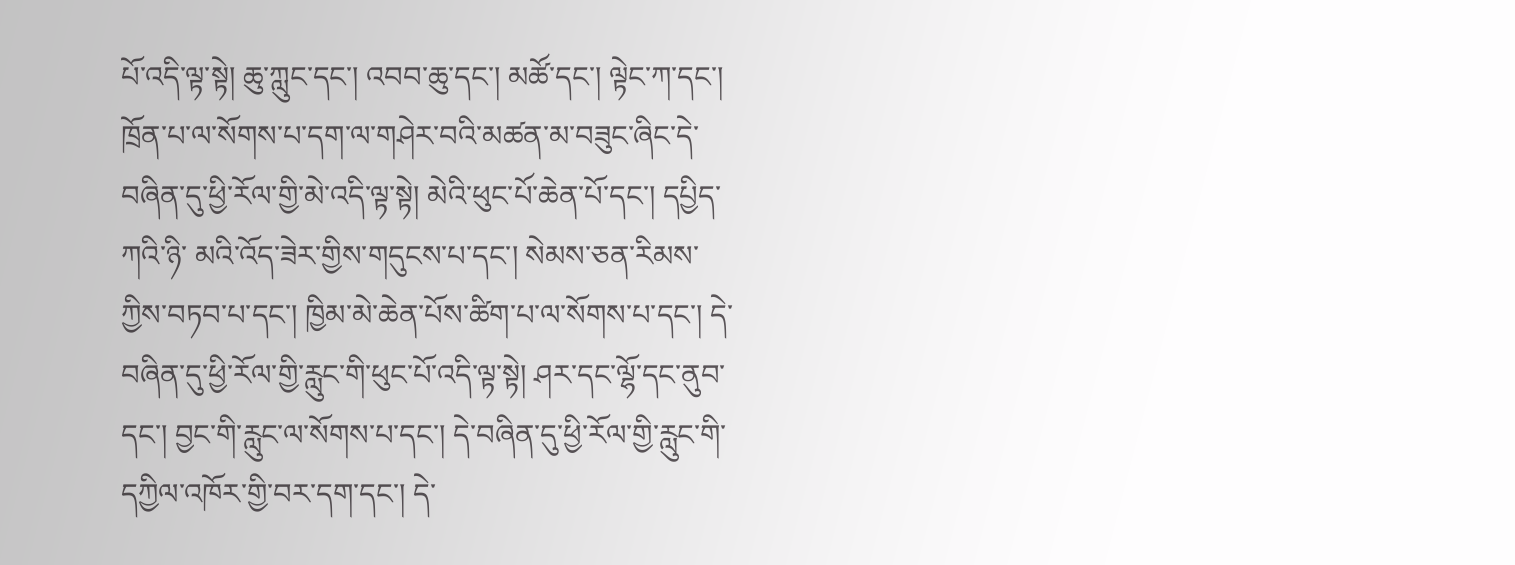པོ་འདི་ལྟ་སྟེ། ཆུ་ཀླུང་དང་། འབབ་ཆུ་དང་། མཚོ་དང་། ལྟེང་ཀ་དང་། ཁྲོན་པ་ལ་སོགས་པ་དག་ལ་གཤེར་བའི་མཚན་མ་བཟུང་ཞིང་དེ་བཞིན་དུ་ཕྱི་རོལ་གྱི་མེ་འདི་ལྟ་སྟེ། མེའི་ཕུང་པོ་ཆེན་པོ་དང་། དཔྱིད་ཀའི་ཉི་ མའི་འོད་ཟེར་གྱིས་གདུངས་པ་དང་། སེམས་ཅན་རིམས་ཀྱིས་བཏབ་པ་དང་། ཁྱིམ་མེ་ཆེན་པོས་ཚིག་པ་ལ་སོགས་པ་དང་། དེ་བཞིན་དུ་ཕྱི་རོལ་གྱི་རླུང་གི་ཕུང་པོ་འདི་ལྟ་སྟེ། ཤར་དང་ལྷོ་དང་ནུབ་དང་། བྱང་གི་རླུང་ལ་སོགས་པ་དང་། དེ་བཞིན་དུ་ཕྱི་རོལ་གྱི་རླུང་གི་དཀྱིལ་འཁོར་གྱི་བར་དག་དང་། དེ་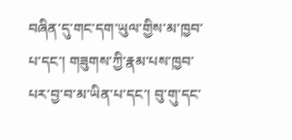བཞིན་དུ་གང་དག་ཡུལ་གྱིས་མ་ཁྱབ་པ་དང་། གཟུགས་ཀྱི་རྣམ་པས་ཁྱབ་པར་བྱ་བ་མ་ཡིན་པ་དང་། བུ་གུ་དང་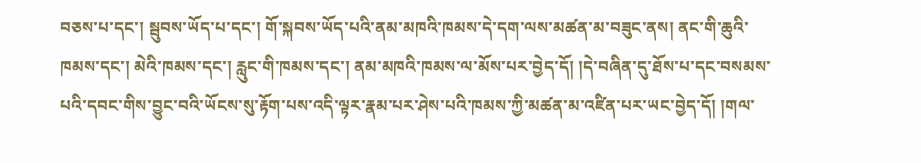བཅས་པ་དང་། སྦུབས་ཡོད་པ་དང་། གོ་སྐབས་ཡོད་པའི་ནམ་མཁའི་ཁམས་དེ་དག་ལས་མཚན་མ་བཟུང་ནས། ནང་གི་ཆུའི་ཁམས་དང་། མེའི་ཁམས་དང་། རླུང་གི་ཁམས་དང་། ནམ་མཁའི་ཁམས་ལ་མོས་པར་བྱེད་དོ། །དེ་བཞིན་དུ་ཐོས་པ་དང་བསམས་པའི་དབང་གིས་བྱུང་བའི་ཡོངས་སུ་རྟོག་པས་འདི་ལྟར་རྣམ་པར་ཤེས་པའི་ཁམས་ཀྱི་མཚན་མ་འཛིན་པར་ཡང་བྱེད་དོ། །གལ་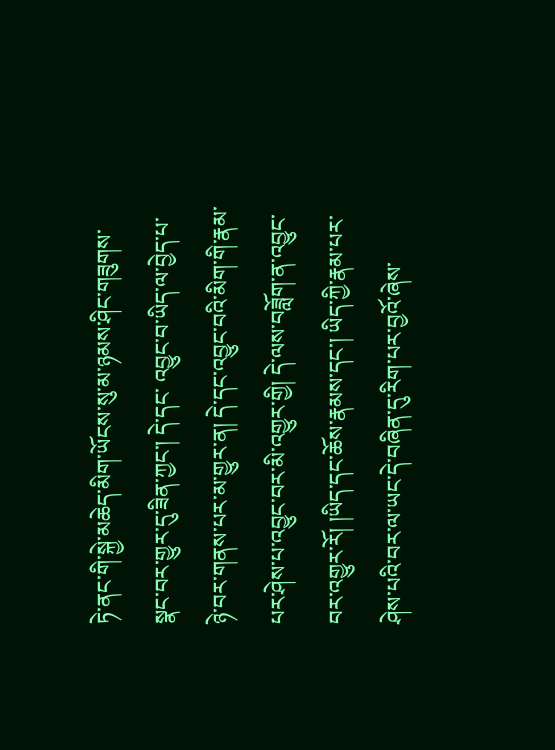ཏེ་ནང་གི་སྐྱེ་མཆེད་མིག་ཡོངས་སུ་མ་ཉམས་ཤིང་གཟུགས་སྣང་བར་གྱུར་དུ་ཟིན་ཀྱང་། དེ་དང་ འབྱུང་བ་ཡིད་ལ་བྱེད་པ་ཉེ་བར་གནས་པར་མ་གྱུར་ན། དེ་དང་འབྱུང་བའི་མིག་གི་རྣམ་པར་ཤེས་པ་འབྱུང་བར་མི་འགྱུར་གྱི། དེ་ལས་བཟློག་ན་འབྱུང་བར་འགྱུར་རོ། །ཡིད་དང་ཆོས་རྣམས་དང་། ཡིད་ཀྱི་རྣམ་པར་ཤེས་པའི་བར་ལ་ཡང་དེ་བཞིན་དུ་རིག་པར་བྱའོ་ཞེས་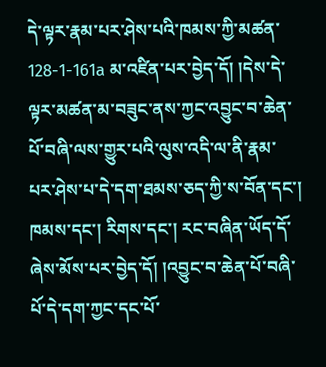དེ་ལྟར་རྣམ་པར་ཤེས་པའི་ཁམས་ཀྱི་མཚན་ 128-1-161a མ་འཛིན་པར་བྱེད་དོ། །དེས་དེ་ལྟར་མཚན་མ་བཟུང་ནས་ཀྱང་འབྱུང་བ་ཆེན་པོ་བཞི་ལས་གྱུར་པའི་ལུས་འདི་ལ་ནི་རྣམ་པར་ཤེས་པ་དེ་དག་ཐམས་ཅད་ཀྱི་ས་བོན་དང་། ཁམས་དང་། རིགས་དང་། རང་བཞིན་ཡོད་དོ་ཞེས་མོས་པར་བྱེད་དོ། །འབྱུང་བ་ཆེན་པོ་བཞི་པོ་དེ་དག་ཀྱང་དང་པོ་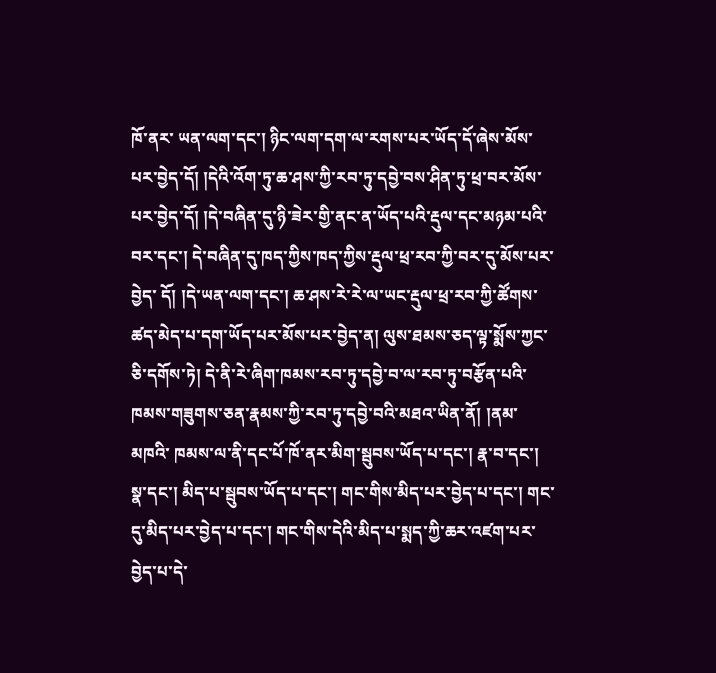ཁོ་ནར་ ཡན་ལག་དང་། ཉིང་ལག་དག་ལ་རགས་པར་ཡོད་དོ་ཞེས་མོས་པར་བྱེད་དོ། །དེའི་འོག་ཏུ་ཆ་ཤས་ཀྱི་རབ་ཏུ་དབྱེ་བས་ཤིན་ཏུ་ཕྲ་བར་མོས་པར་བྱེད་དོ། །དེ་བཞིན་དུ་ཉི་ཟེར་གྱི་ནང་ན་ཡོད་པའི་རྡུལ་དང་མཉམ་པའི་བར་དང་། དེ་བཞིན་དུ་ཁད་ཀྱིས་ཁད་ཀྱིས་རྡུལ་ཕྲ་རབ་ཀྱི་བར་དུ་མོས་པར་བྱེད་ དོ། །དེ་ཡན་ལག་དང་། ཆ་ཤས་རེ་རེ་ལ་ཡང་རྡུལ་ཕྲ་རབ་ཀྱི་ཚོགས་ཚད་མེད་པ་དག་ཡོད་པར་མོས་པར་བྱེད་ན། ལུས་ཐམས་ཅད་ལྟ་སྨོས་ཀྱང་ཅི་དགོས་ཏེ། དེ་ནི་རེ་ཞིག་ཁམས་རབ་ཏུ་དབྱེ་བ་ལ་རབ་ཏུ་བརྩོན་པའི་ཁམས་གཟུགས་ཅན་རྣམས་ཀྱི་རབ་ཏུ་དབྱེ་བའི་མཐའ་ཡིན་ནོ། །ནམ་མཁའི་ ཁམས་ལ་ནི་དང་པོ་ཁོ་ནར་མིག་སྦུབས་ཡོད་པ་དང་། རྣ་བ་དང་། སྣ་དང་། མིད་པ་སྦུབས་ཡོད་པ་དང་། གང་གིས་མིད་པར་བྱེད་པ་དང་། གང་དུ་མིད་པར་བྱེད་པ་དང་། གང་གིས་དེའི་མིད་པ་སྨད་ཀྱི་ཆར་འཛག་པར་བྱེད་པ་དེ་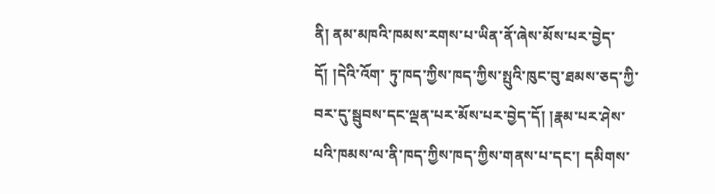ནི། ནམ་མཁའི་ཁམས་རགས་པ་ཡིན་ནོ་ཞེས་མོས་པར་བྱེད་དོ། །དེའི་འོག་ ཏུ་ཁད་ཀྱིས་ཁད་ཀྱིས་སྤུའི་ཁུང་བུ་ཐམས་ཅད་ཀྱི་བར་དུ་སྦུབས་དང་ལྡན་པར་མོས་པར་བྱེད་དོ། །རྣམ་པར་ཤེས་པའི་ཁམས་ལ་ནི་ཁད་ཀྱིས་ཁད་ཀྱིས་གནས་པ་དང་། དམིགས་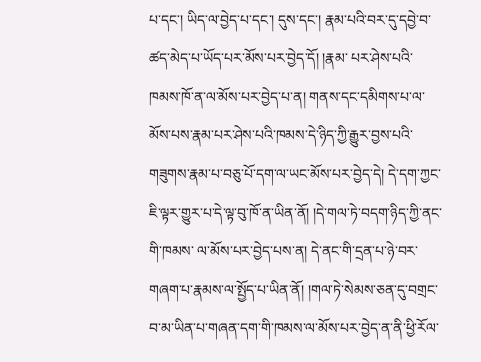པ་དང་། ཡིད་ལ་བྱེད་པ་དང་། དུས་དང་། རྣམ་པའི་བར་དུ་དབྱེ་བ་ཚད་མེད་པ་ཡོད་པར་མོས་པར་བྱེད་དོ། །རྣམ་ པར་ཤེས་པའི་ཁམས་ཁོ་ན་ལ་མོས་པར་བྱེད་པ་ན། གནས་དང་དམིགས་པ་ལ་མོས་པས་རྣམ་པར་ཤེས་པའི་ཁམས་དེ་ཉིད་ཀྱི་རྒྱུར་བྱས་པའི་གཟུགས་རྣམ་པ་བཅུ་པོ་དག་ལ་ཡང་མོས་པར་བྱེད་དེ། དེ་དག་ཀྱང་ཇི་ལྟར་གྱུར་པ་དེ་ལྟ་བུ་ཁོ་ན་ཡིན་ནོ། །དེ་གལ་ཏེ་བདག་ཉིད་ཀྱི་ནང་གི་ཁམས་ ལ་མོས་པར་བྱེད་པས་ན། དེ་ནང་གི་དྲན་པ་ཉེ་བར་གཞག་པ་རྣམས་ལ་སྤྱོད་པ་ཡིན་ནོ། །གལ་ཏེ་སེམས་ཅན་དུ་བགྲང་བ་མ་ཡིན་པ་གཞན་དག་གི་ཁམས་ལ་མོས་པར་བྱེད་ན་ནི་ཕྱི་རོལ་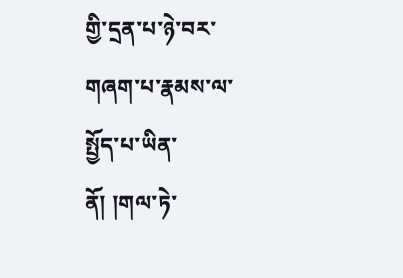གྱི་དྲན་པ་ཉེ་བར་གཞག་པ་རྣམས་ལ་སྤྱོད་པ་ཡིན་ནོ། །གལ་ཏེ་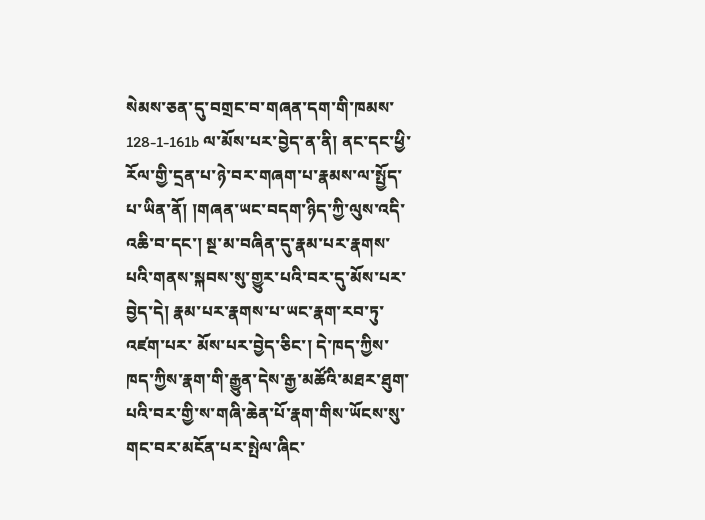སེམས་ཅན་དུ་བགྲང་བ་གཞན་དག་གི་ཁམས་ 128-1-161b ལ་མོས་པར་བྱེད་ན་ནི། ནང་དང་ཕྱི་རོལ་གྱི་དྲན་པ་ཉེ་བར་གཞག་པ་རྣམས་ལ་སྤྱོད་པ་ཡིན་ནོ། །གཞན་ཡང་བདག་ཉིད་ཀྱི་ལུས་འདི་འཆི་བ་དང་། སྔ་མ་བཞིན་དུ་རྣམ་པར་རྣགས་པའི་གནས་སྐབས་སུ་གྱུར་པའི་བར་དུ་མོས་པར་བྱེད་དེ། རྣམ་པར་རྣགས་པ་ཡང་རྣག་རབ་ཏུ་འཛག་པར་ མོས་པར་བྱེད་ཅིང་། དེ་ཁད་ཀྱིས་ཁད་ཀྱིས་རྣག་གི་རྒྱུན་དེས་རྒྱ་མཚོའི་མཐར་ཐུག་པའི་བར་གྱི་ས་གཞི་ཆེན་པོ་རྣག་གིས་ཡོངས་སུ་གང་བར་མངོན་པར་སྤེལ་ཞིང་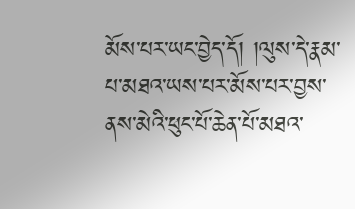མོས་པར་ཡང་བྱེད་དོ། །ལུས་དེ་རྣམ་པ་མཐའ་ཡས་པར་མོས་པར་བྱས་ནས་མེའི་ཕུང་པོ་ཆེན་པོ་མཐའ་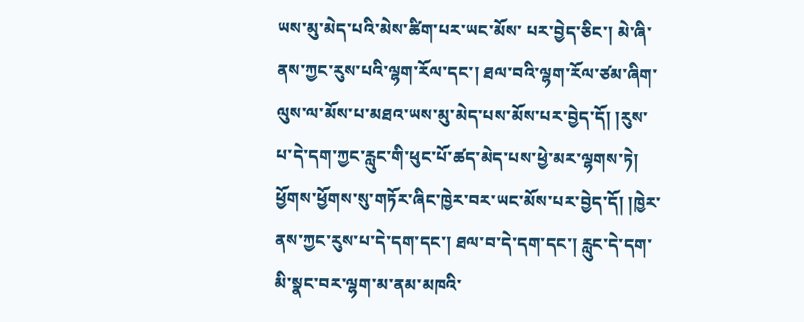ཡས་མུ་མེད་པའི་མེས་ཚིག་པར་ཡང་མོས་ པར་བྱེད་ཅིང་། མེ་ཞི་ནས་ཀྱང་རུས་པའི་ལྷག་རོལ་དང་། ཐལ་བའི་ལྷག་རོལ་ཙམ་ཞིག་ལུས་ལ་མོས་པ་མཐའ་ཡས་མུ་མེད་པས་མོས་པར་བྱེད་དོ། །རུས་པ་དེ་དག་ཀྱང་རླུང་གི་ཕུང་པོ་ཚད་མེད་པས་ཕྱེ་མར་ལྷགས་ཏེ། ཕྱོགས་ཕྱོགས་སུ་གཏོར་ཞིང་ཁྱེར་བར་ཡང་མོས་པར་བྱེད་དོ། །ཁྱེར་ ནས་ཀྱང་རུས་པ་དེ་དག་དང་། ཐལ་བ་དེ་དག་དང་། རླུང་དེ་དག་མི་སྣང་བར་ལྷག་མ་ནམ་མཁའི་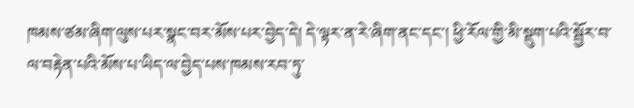ཁམས་ཙམ་ཞིག་ལུས་པར་སྣང་བར་མོས་པར་བྱེད་དེ། དེ་ལྟར་ན་རེ་ཞིག་ནང་དང་། ཕྱི་རོལ་གྱི་མི་སྡུག་པའི་སྦྱོར་བ་ལ་བརྟེན་པའི་མོས་པ་ཡིད་ལ་བྱེད་པས་ཁམས་རབ་ཏུ་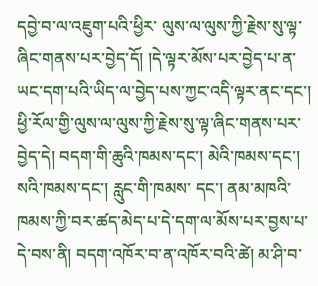དབྱེ་བ་ལ་འཇུག་པའི་ཕྱིར་ ལུས་ལ་ལུས་ཀྱི་རྗེས་སུ་ལྟ་ཞིང་གནས་པར་བྱེད་དོ། །དེ་ལྟར་མོས་པར་བྱེད་པ་ན་ཡང་དག་པའི་ཡིད་ལ་བྱེད་པས་ཀྱང་འདི་ལྟར་ནང་དང་། ཕྱི་རོལ་གྱི་ལུས་ལ་ལུས་ཀྱི་རྗེས་སུ་ལྟ་ཞིང་གནས་པར་བྱེད་དེ། བདག་གི་ཆུའི་ཁམས་དང་། མེའི་ཁམས་དང་། སའི་ཁམས་དང་། རླུང་གི་ཁམས་ དང་། ནམ་མཁའི་ཁམས་ཀྱི་བར་ཚད་མེད་པ་དེ་དག་ལ་མོས་པར་བྱས་པ་དེ་བས་ནི། བདག་འཁོར་བ་ན་འཁོར་བའི་ཚེ། མ་ཤི་བ་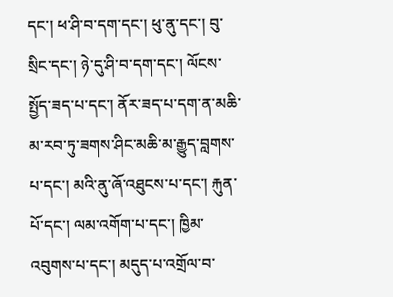དང་། ཕ་ཤི་བ་དག་དང་། ཕུ་ནུ་དང་། བུ་སྲིང་དང་། ཉེ་དུ་ཤི་བ་དག་དང་། ལོངས་སྤྱོད་ཟད་པ་དང་། ནོར་ཟད་པ་དག་ན་མཆི་མ་རབ་ཏུ་ཟགས་ཤིང་མཆི་མ་རྒྱུད་བླགས་ པ་དང་། མའི་ནུ་ཞོ་འཐུངས་པ་དང་། རྐུན་པོ་དང་། ལམ་འགོག་པ་དང་། ཁྱིམ་འབུགས་པ་དང་། མདུད་པ་འགྲོལ་བ་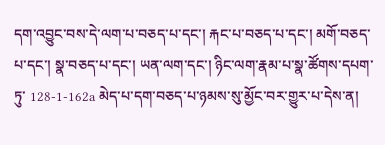དག་འབྱུང་བས་དེ་ལག་པ་བཅད་པ་དང་། རྐང་པ་བཅད་པ་དང་། མགོ་བཅད་པ་དང་། སྣ་བཅད་པ་དང་། ཡན་ལག་དང་། ཉིང་ལག་རྣམ་པ་སྣ་ཚོགས་དཔག་ཏུ་ 128-1-162a མེད་པ་དག་བཅད་པ་ཉམས་སུ་མྱོང་བར་གྱུར་པ་དེས་ན།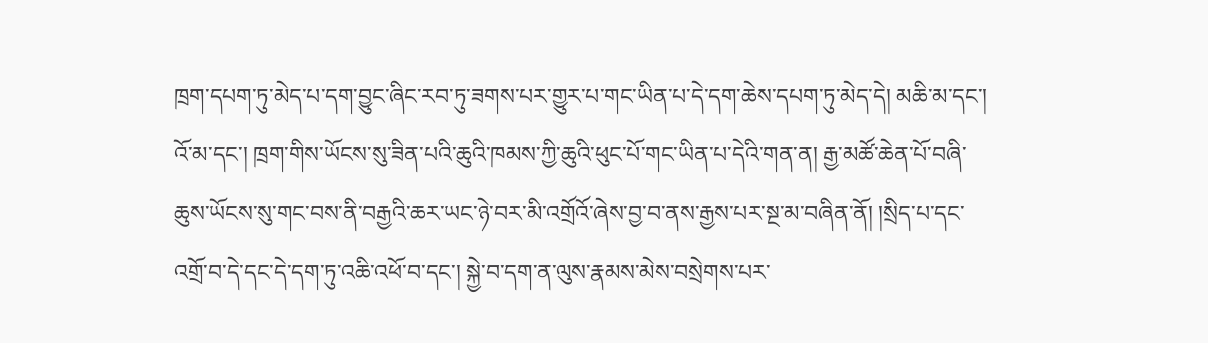ཁྲག་དཔག་ཏུ་མེད་པ་དག་བྱུང་ཞིང་རབ་ཏུ་ཟགས་པར་གྱུར་པ་གང་ཡིན་པ་དེ་དག་ཆེས་དཔག་ཏུ་མེད་དེ། མཆི་མ་དང་། འོ་མ་དང་། ཁྲག་གིས་ཡོངས་སུ་ཟིན་པའི་ཆུའི་ཁམས་ཀྱི་ཆུའི་ཕུང་པོ་གང་ཡིན་པ་དེའི་གན་ན། རྒྱ་མཚོ་ཆེན་པོ་བཞི་ཆུས་ཡོངས་སུ་གང་བས་ནི་བརྒྱའི་ཆར་ཡང་ཉེ་བར་མི་འགྲོའོ་ཞེས་བྱ་བ་ནས་རྒྱས་པར་སྔ་མ་བཞིན་ནོ། །སྲིད་པ་དང་འགྲོ་བ་དེ་དང་དེ་དག་ཏུ་འཆི་འཕོ་བ་དང་། སྐྱེ་བ་དག་ན་ལུས་རྣམས་མེས་བསྲེགས་པར་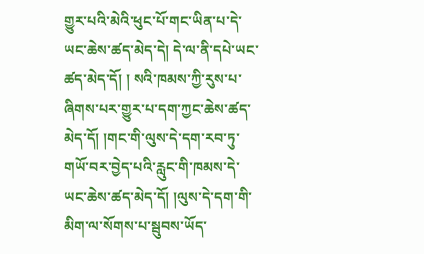གྱུར་པའི་མེའི་ཕུང་པོ་གང་ཡིན་པ་དེ་ཡང་ཆེས་ཚད་མེད་དེ། དེ་ལ་ནི་དཔེ་ཡང་ཚད་མེད་དོ། ། སའི་ཁམས་ཀྱི་རུས་པ་ཞིགས་པར་གྱུར་པ་དག་ཀྱང་ཆེས་ཚད་མེད་དོ། །གང་གི་ལུས་དེ་དག་རབ་ཏུ་གཡོ་བར་བྱེད་པའི་རླུང་གི་ཁམས་དེ་ཡང་ཆེས་ཚད་མེད་དོ། །ལུས་དེ་དག་གི་མིག་ལ་སོགས་པ་སྦུབས་ཡོད་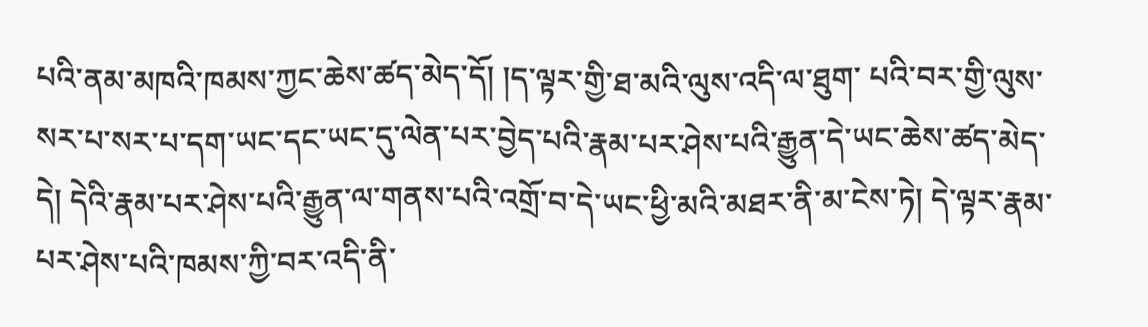པའི་ནམ་མཁའི་ཁམས་ཀྱང་ཆེས་ཚད་མེད་དོ། །ད་ལྟར་གྱི་ཐ་མའི་ལུས་འདི་ལ་ཐུག་ པའི་བར་གྱི་ལུས་སར་པ་སར་པ་དག་ཡང་དང་ཡང་དུ་ལེན་པར་བྱེད་པའི་རྣམ་པར་ཤེས་པའི་རྒྱུན་དེ་ཡང་ཆེས་ཚད་མེད་དེ། དེའི་རྣམ་པར་ཤེས་པའི་རྒྱུན་ལ་གནས་པའི་འགྲོ་བ་དེ་ཡང་ཕྱི་མའི་མཐར་ནི་མ་ངེས་ཏེ། དེ་ལྟར་རྣམ་པར་ཤེས་པའི་ཁམས་ཀྱི་བར་འདི་ནི་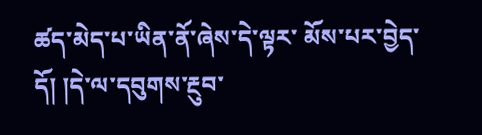ཚད་མེད་པ་ཡིན་ནོ་ཞེས་དེ་ལྟར་ མོས་པར་བྱེད་དོ། །དེ་ལ་དབུགས་རྔུབ་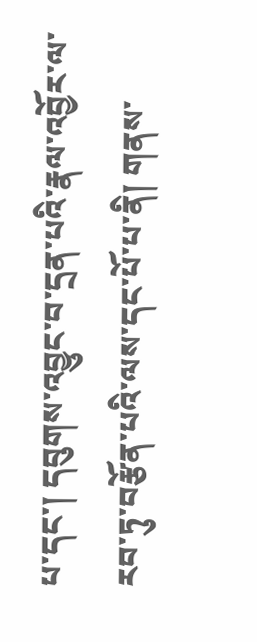པ་དང་། དབུགས་འབྱུང་བ་དྲན་པའི་རྣལ་འབྱོར་ལ་རབ་ཏུ་བརྩོན་པའི་ལས་དང་པོ་པ་ནི། གནས་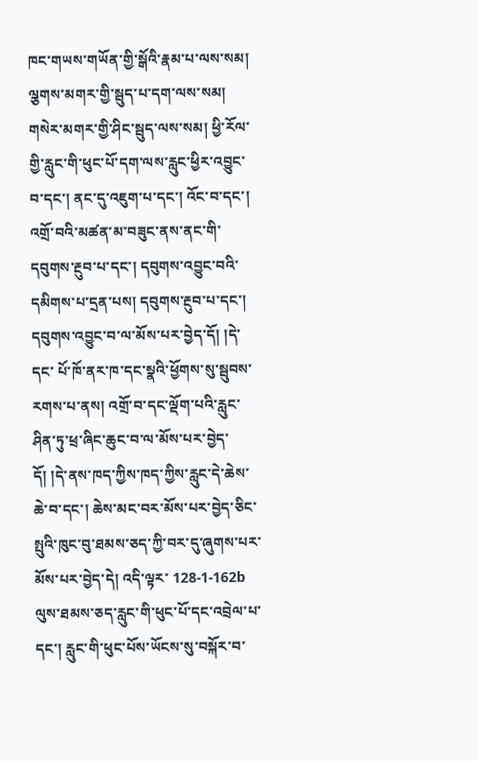ཁང་གཡས་གཡོན་གྱི་སྒོའི་རྣམ་པ་ལས་སམ། ལྕགས་མགར་གྱི་སྦུད་པ་དག་ལས་སམ། གསེར་མགར་གྱི་ཤིང་སྦུད་ལས་སམ། ཕྱི་རོལ་གྱི་རླུང་གི་ཕུང་པོ་དག་ལས་རླུང་ཕྱིར་འབྱུང་བ་དང་། ནང་དུ་འཇུག་པ་དང་། འོང་བ་དང་། འགྲོ་བའི་མཚན་མ་བཟུང་ནས་ནང་གི་དབུགས་རྔུབ་པ་དང་། དབུགས་འབྱུང་བའི་དམིགས་པ་དྲན་པས། དབུགས་རྔུབ་པ་དང་། དབུགས་འབྱུང་བ་ལ་མོས་པར་བྱེད་དོ། །དེ་དང་ པོ་ཁོ་ནར་ཁ་དང་སྣའི་ཕྱོགས་སུ་སྦུབས་རགས་པ་ནས། འགྲོ་བ་དང་ལྡོག་པའི་རླུང་ཤིན་ཏུ་ཕྲ་ཞིང་ཆུང་བ་ལ་མོས་པར་བྱེད་དོ། །དེ་ནས་ཁད་ཀྱིས་ཁད་ཀྱིས་རླུང་དེ་ཆེས་ཆེ་བ་དང་། ཆེས་མང་བར་མོས་པར་བྱེད་ཅིང་སྤུའི་ཁུང་བུ་ཐམས་ཅད་ཀྱི་བར་དུ་ཞུགས་པར་མོས་པར་བྱེད་དེ། འདི་ལྟར་ 128-1-162b ལུས་ཐམས་ཅད་རླུང་གི་ཕུང་པོ་དང་འབྲེལ་པ་དང་། རླུང་གི་ཕུང་པོས་ཡོངས་སུ་བསྐོར་བ་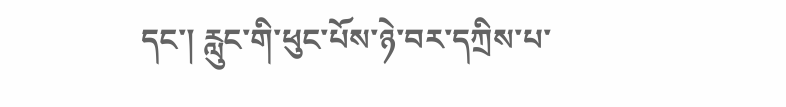དང་། རླུང་གི་ཕུང་པོས་ཉེ་བར་དཀྲིས་པ་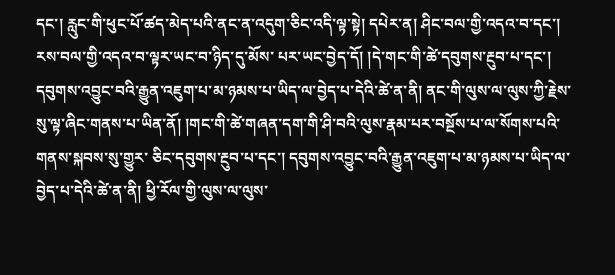དང་། རླུང་གི་ཕུང་པོ་ཚད་མེད་པའི་ནང་ན་འདུག་ཅིང་འདི་ལྟ་སྟེ། དཔེར་ན། ཤིང་བལ་གྱི་འདའ་བ་དང་། རས་བལ་གྱི་འདའ་བ་ལྟར་ཡང་བ་ཉིད་དུ་མོས་ པར་ཡང་བྱེད་དོ། །དེ་གང་གི་ཚེ་དབུགས་རྔུབ་པ་དང་། དབུགས་འབྱུང་བའི་རྒྱུན་འཇུག་པ་མ་ཉམས་པ་ཡིད་ལ་བྱེད་པ་དེའི་ཚེ་ན་ནི། ནང་གི་ལུས་ལ་ལུས་ཀྱི་རྗེས་སུ་ལྟ་ཞིང་གནས་པ་ཡིན་ནོ། །གང་གི་ཚེ་གཞན་དག་གི་ཤི་བའི་ལུས་རྣམ་པར་བསྔོས་པ་ལ་སོགས་པའི་གནས་སྐབས་སུ་གྱུར་ ཅིང་དབུགས་རྔུབ་པ་དང་། དབུགས་འབྱུང་བའི་རྒྱུན་འཇུག་པ་མ་ཉམས་པ་ཡིད་ལ་བྱེད་པ་དེའི་ཚེ་ན་ནི། ཕྱི་རོལ་གྱི་ལུས་ལ་ལུས་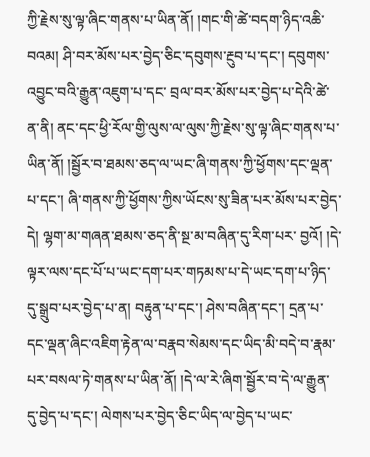ཀྱི་རྗེས་སུ་ལྟ་ཞིང་གནས་པ་ཡིན་ནོ། །གང་གི་ཚེ་བདག་ཉིད་འཆི་བའམ། ཤི་བར་མོས་པར་བྱེད་ཅིང་དབུགས་རྔུབ་པ་དང་། དབུགས་འབྱུང་བའི་རྒྱུན་འཇུག་པ་དང་ བྲལ་བར་མོས་པར་བྱེད་པ་དེའི་ཚེ་ན་ནི། ནང་དང་ཕྱི་རོལ་གྱི་ལུས་ལ་ལུས་ཀྱི་རྗེས་སུ་ལྟ་ཞིང་གནས་པ་ཡིན་ནོ། །སྦྱོར་བ་ཐམས་ཅད་ལ་ཡང་ཞི་གནས་ཀྱི་ཕྱོགས་དང་ལྡན་པ་དང་། ཞི་གནས་ཀྱི་ཕྱོགས་ཀྱིས་ཡོངས་སུ་ཟིན་པར་མོས་པར་བྱེད་དེ། ལྷག་མ་གཞན་ཐམས་ཅད་ནི་སྔ་མ་བཞིན་དུ་རིག་པར་ བྱའོ། །དེ་ལྟར་ལས་དང་པོ་པ་ཡང་དག་པར་གཏམས་པ་དེ་ཡང་དག་པ་ཉིད་དུ་སྒྲུབ་པར་བྱེད་པ་ན། བརྟུན་པ་དང་། ཤེས་བཞིན་དང་། དྲན་པ་དང་ལྡན་ཞིང་འཇིག་རྟེན་ལ་བརྣབ་སེམས་དང་ཡིད་མི་བདེ་བ་རྣམ་པར་བསལ་ཏེ་གནས་པ་ཡིན་ནོ། །དེ་ལ་རེ་ཞིག་སྦྱོར་བ་དེ་ལ་རྒྱུན་དུ་བྱེད་པ་དང་། ལེགས་པར་བྱེད་ཅིང་ཡིད་ལ་བྱེད་པ་ཡང་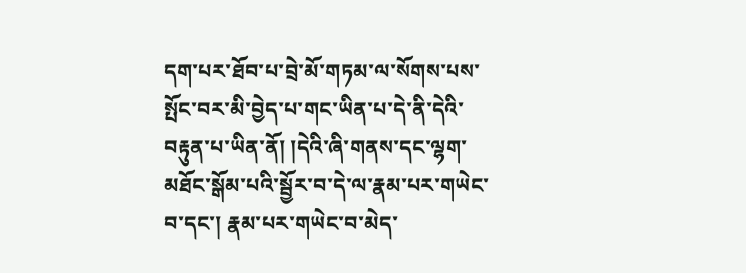དག་པར་ཐོབ་པ་བྲེ་མོ་གཏམ་ལ་སོགས་པས་སྤོང་བར་མི་བྱེད་པ་གང་ཡིན་པ་དེ་ནི་དེའི་བརྟུན་པ་ཡིན་ནོ། །དེའི་ཞི་གནས་དང་ལྷག་མཐོང་སྒོམ་པའི་སྦྱོར་བ་དེ་ལ་རྣམ་པར་གཡེང་བ་དང་། རྣམ་པར་གཡེང་བ་མེད་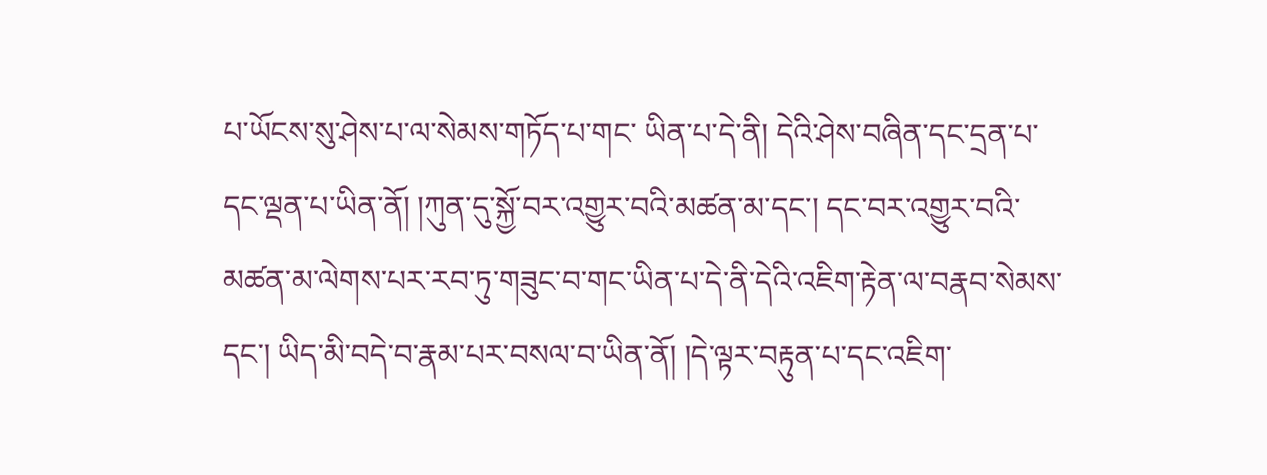པ་ཡོངས་སུ་ཤེས་པ་ལ་སེམས་གཏོད་པ་གང་ ཡིན་པ་དེ་ནི། དེའི་ཤེས་བཞིན་དང་དྲན་པ་དང་ལྡན་པ་ཡིན་ནོ། །ཀུན་དུ་སྐྱོ་བར་འགྱུར་བའི་མཚན་མ་དང་། དང་བར་འགྱུར་བའི་མཚན་མ་ལེགས་པར་རབ་ཏུ་གཟུང་བ་གང་ཡིན་པ་དེ་ནི་དེའི་འཇིག་རྟེན་ལ་བརྣབ་སེམས་དང་། ཡིད་མི་བདེ་བ་རྣམ་པར་བསལ་བ་ཡིན་ནོ། །དེ་ལྟར་བརྟུན་པ་དང་འཇིག་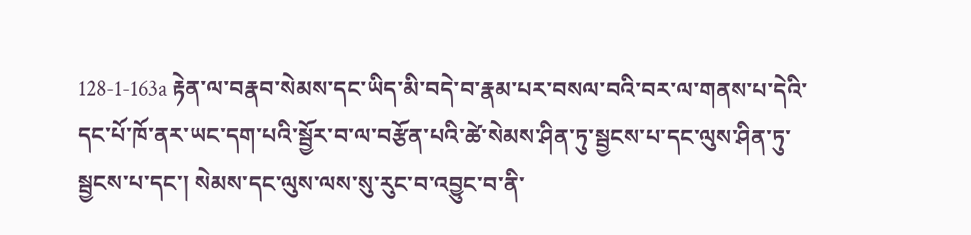128-1-163a རྟེན་ལ་བརྣབ་སེམས་དང་ཡིད་མི་བདེ་བ་རྣམ་པར་བསལ་བའི་བར་ལ་གནས་པ་དེའི་དང་པོ་ཁོ་ནར་ཡང་དག་པའི་སྦྱོར་བ་ལ་བརྩོན་པའི་ཚེ་སེམས་ཤིན་ཏུ་སྦྱངས་པ་དང་ལུས་ཤིན་ཏུ་སྦྱངས་པ་དང་། སེམས་དང་ལུས་ལས་སུ་རུང་བ་འབྱུང་བ་ནི་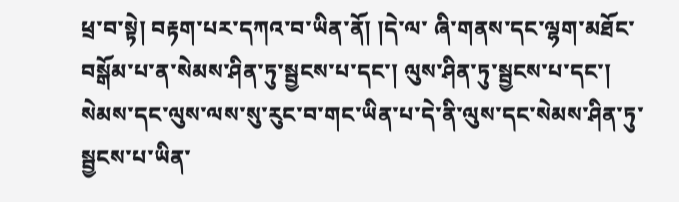ཕྲ་བ་སྟེ། བརྟག་པར་དཀའ་བ་ཡིན་ནོ། །དེ་ལ་ ཞི་གནས་དང་ལྷག་མཐོང་བསྒོམ་པ་ན་སེམས་ཤིན་ཏུ་སྦྱངས་པ་དང་། ལུས་ཤིན་ཏུ་སྦྱངས་པ་དང་། སེམས་དང་ལུས་ལས་སུ་རུང་བ་གང་ཡིན་པ་དེ་ནི་ལུས་དང་སེམས་ཤིན་ཏུ་སྦྱངས་པ་ཡིན་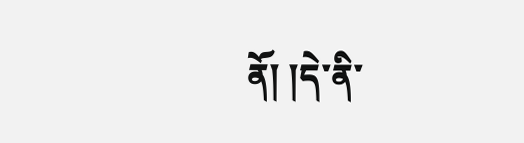ནོ། །དེ་ནི་